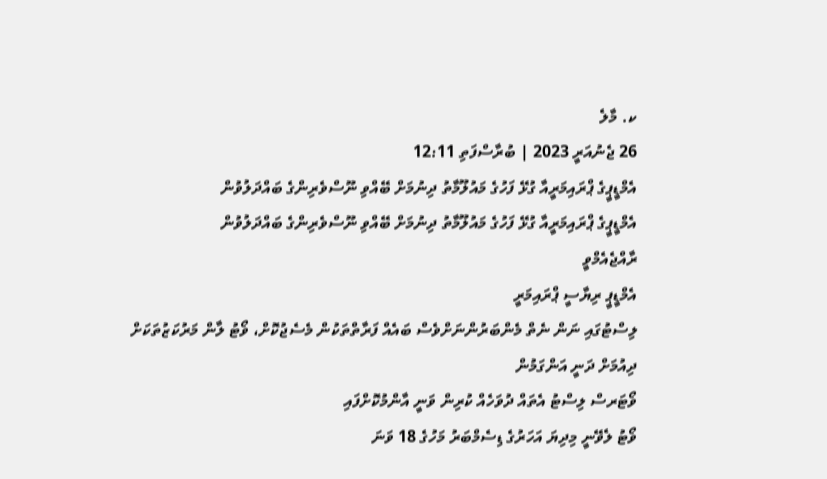ކ. މާލެ
26 ޖެނުއަރީ 2023 | ބުރާސްފަތި 12:11
އެމްޑީޕީގެ ޕްރައިމަރީއާ ގުޅޭ ފަހުގެ މައުލޫމާތު ދިނުމަށް ބޭއްވި ނޫސްވެރިންގެ ބައްދަލުވުން
އެމްޑީޕީގެ ޕްރައިމަރީއާ ގުޅޭ ފަހުގެ މައުލޫމާތު ދިނުމަށް ބޭއްވި ނޫސްވެރިންގެ ބައްދަލުވުން
ރާއްޖެއެމްވީ
އެމްޑީޕީ ރިޔާސީ ޕްރައިމަރީ
ލިސްޓުގައި ނަން ނެތް މެންބަރުންނަށްވެސް ބައެއް ފަރާތްތަކުން މެސެޖުކޮށް، ވޯޓު ލާން މަރުކަޒުތަކަށް ދިއުމަށް ދަނީ އަންގަމުން
ވޯޓަރސް ލިސްޓު އެތައް ދުވަހެއް ކުރިން ވަނީ އާންމުކޮށްފައި
ވޯޓު ލެވޭނީ މިދިޔަ އަހަރުގެ ޑިސެމްބަރު މަހުގެ 18 ވަނަ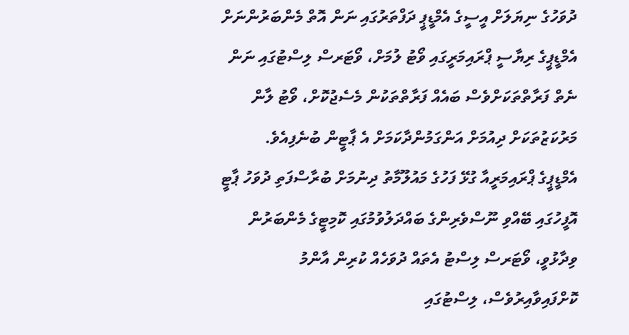ދުވަހުގެ ނިޔަލަށް އީސީގެ އެމްޑީޕީ ދަފްތަރުގައި ނަން އޮތް މެންބަރުންނަށް
އެމްޑީޕީގެ ރިޔާސީ ޕްރައިމަރީގައި ވޯޓު ލުމަށް، ވޯޓަރސް ލިސްޓުގައި ނަން ނެތް ފަރާތްތަކަށްވެސް ބައެއް ފަރާތްތަކުން މެސެޖުކޮށް، ވޯޓު ލާން މަރުކަޒުތަކަށް ދިއުމަށް އަންގަމުންދާކަމަށް އެ ޕާޓީން ބުނެފިއެވެ.
އެމްޑީޕީގެ ޕްރައިމަރީއާ ގުޅޭ ފަހުގެ މައުލޫމާތު ދިނުމަށް ބުރާސްފަތި ދުވަހު ޕާޓީ އޮފީހުގައި ބޭއްވި ނޫސްވެރިންގެ ބައްދަލުވުމުގައި ކޮމިޓީގެ މެންބަރުން ވިދާޅުވީ، ވޯޓަރސް ލިސްޓު އެތައް ދުވަހެއް ކުރިން އާންމު ކޮށްފައިވާއިރުވެސް، ލިސްޓުގައި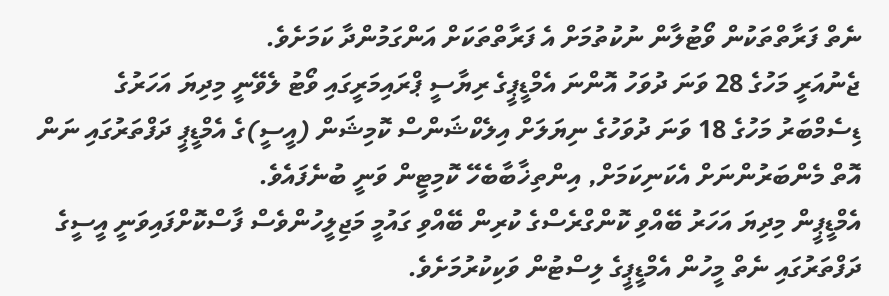ނެތް ފަރާތްތަކުން ވޯޓުލާން ނުކުތުމަށް އެ ފަރާތްތަކަށް އަންގަމުންދާ ކަމަށެވެ.
ޖެނުއަރީ މަހުގެ 28 ވަނަ ދުވަހު އޮންނަ އެމްޑީޕީގެ ރިޔާސީ ޕްރައިމަރީގައި ވޯޓު ލެވޭނީ މިދިޔަ އަހަރުގެ ޑިސެމްބަރު މަހުގެ 18 ވަނަ ދުވަހުގެ ނިޔަލަށް އިލެކްޝަންސް ކޮމިޝަން (އީސީ)ގެ އެމްޑީޕީ ދަފްތަރުގައި ނަން އޮތް މެންބަރުންނަށް އެކަނިކަމަށް, އިންތިޚާބާބެހޭ ކޮމިޓީން ވަނީ ބުނެފައެވެ.
އެމްޑީޕީން މިދިޔަ އަހަރު ބޭއްވި ކޮންގްރެސްގެ ކުރިން ބޭއްވި ގައުމީ މަޖިލީހުންވެސް ފާސްކޮށްފައިވަނީ އީސީގެ ދަފްތަރުގައި ނެތް މީހުން އެމްޑީޕީގެ ލިސްޓުން ވަކިކުރުމަށެވެ.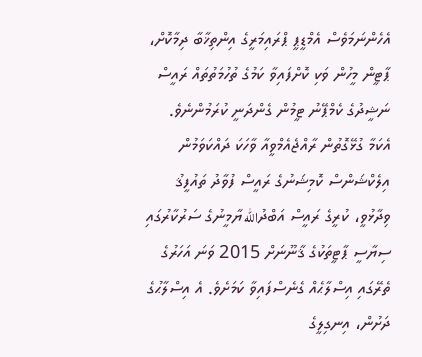އެހެންނަމަވެސް އެމްޑީޕީ ޕްރައިމަރީގެ އިންތިޚާބާ ދިމާކޮށް، ޕާޓީން މީހުން ވަކި ކޮށްފައިވާ ކަމުގެ ތުހުމަތުތައް ރައީސް ނަޝީދުގެ ކެމްޕޭނު ޓީމުން ގެންދަނީ ކުރަމުންނެވެ.
އެކަމާ ގުޅޭގޮތުން ރާއްޖެއެމްވީއާ ވާހަކަ ދައްކަވަމުން އިލެކްޝަންސް ކޮމިޝަނުގެ ރައީސް ފުވާދު ތައުފީޤު ވިދާޅުވީ، ކުރީގެ ރައީސް އަބްދުالله ޔާމީނުގެ ސަރުކާރުގައި ސިޔާސީ ޕާޓީތަކުގެ ޤާނޫނަށް 2015 ވަނަ އަހަރުގެ ތެރޭގައި އިސްލާޙެއް ގެނެސްފައިވާ ކަމަށެވެ. އެ އިސްލާޙުގެ ދަށުން، އިނގިލީގެ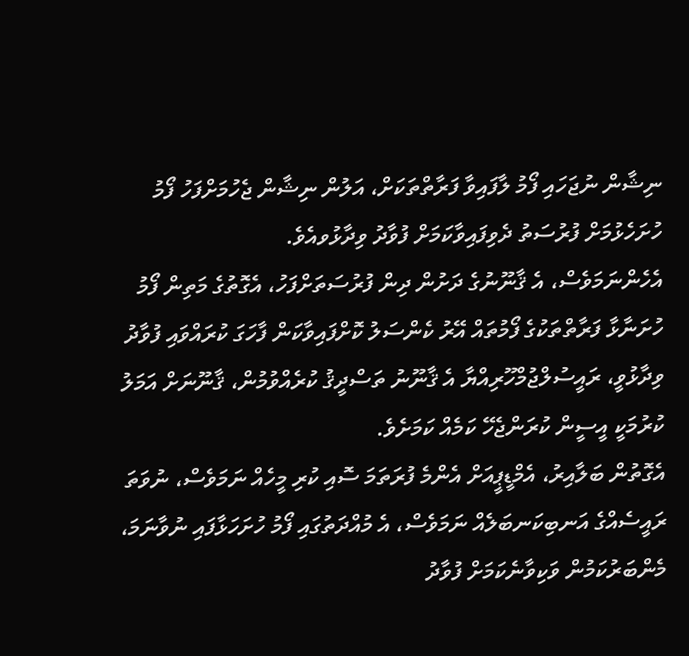ނިޝާން ނުޖަހައި ފޯމު ލާފައިވާ ފަރާތްތަކަށް، އަލުން ނިޝާން ޖެހުމަށްފަހު ފޯމު ހުށަހެޅުމަށް ފުރުސަތު ދެވިފައިވާކަމަށް ފުވާދު ވިދާޅުވއެވެ.
އެހެންނަމަވެސް، އެ ޤާނޫނުގެ ދަށުން ދިން ފުރުސަތަށްފަހު، އެގޮތުގެ މަތިން ފޯމު ހުށަނާޅާ ފަރާތްތަކުގެ ފޯމުތައް އޭރު ކެންސަލު ކޮށްފައިވާކަން ފާހަގަ ކުރައްވައި ފުވާދު ވިދާޅުވީ، ރައީސުލްޖުމްހޫރިއްޔާ އެ ޤާނޫނު ތަސްދީޤު ކުރެއްވުމުން، ޤާނޫނަށް އަމަލު ކުރުމަކީ އީސީން ކުރަންޖެހޭ ކަމެއް ކަމަށެވެ.
އެގޮތުން ބަލާއިރު، އެމްޑީޕީއަށް އެންމެ ފުރަތަމަ ސޮއި ކުރި މީހެއް ނަމަވެސް، ނުވަތަ ރައީސެއްގެ އަނބިކަނބަލެއް ނަމަވެސް، އެ މުއްދަތުގައި ފޯމު ހުށަހަޅާފައި ނުވާނަމަ، މެންބަރުކަމުން ވަކިވާނެކަމަށް ފުވާދު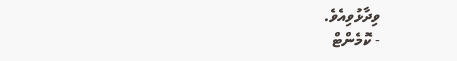ވިދާޅުވިއެވެ.
- ކޮމެންޓް